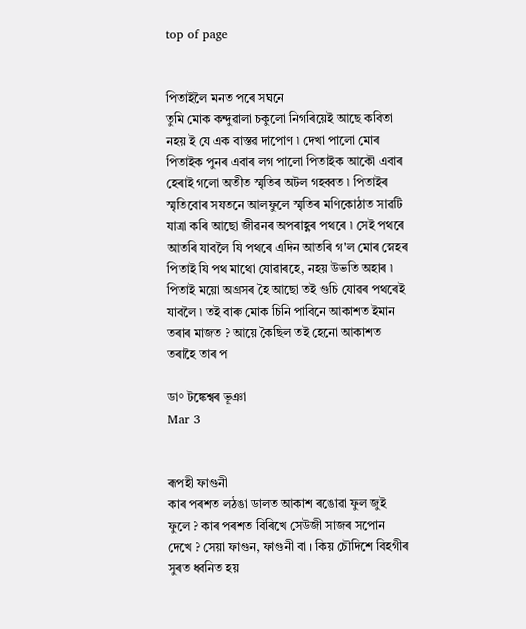top of page


পিতাইলৈ মনত পৰে সঘনে
তুমি মোক কন্দুৱালা চকুলো নিগৰিয়েই আছে কবিতা নহয় ই যে এক বাস্তৱ দাপোণ ৷ দেখা পালো মোৰ পিতাইক পুনৰ এবাৰ লগ পালো পিতাইক আকৌ এবাৰ হেৰাই গলো অতীত স্মৃতিৰ অটল গহব্বত ৷ পিতাইৰ স্মৃতিবোৰ সযতনে আলফুলে স্মৃতিৰ মণিকোঠাত সাৱটি যাত্ৰা কৰি আছো জীৱনৰ অপৰাহ্ণৰ পথৰে ৷ সেই পথৰে আতৰি যাবলৈ যি পথৰে এদিন আতৰি গ'ল মোৰ স্নেহৰ পিতাই যি পথ মাথো যোৱাৰহে, নহয় উভতি অহাৰ ৷ পিতাই ময়ো অগ্ৰসৰ হৈ আছো তই গুচি যোৱৰ পথৰেই যাবলৈ ৷ তই বাৰু মোক চিনি পাবিনে আকাশত ইমান তৰাৰ মাজত ? আয়ে কৈছিল তই হেনো আকাশত তৰাহৈ তাৰ প

ডা° টঙ্কেশ্বৰ ভূঞা
Mar 3


ৰূপহী ফাগুনী
কাৰ পৰশত লঠঙা ডালত আকাশ ৰঙোৱা ফুল জুই ফুলে ? কাৰ পৰশত বিৰিখে সেউজী সাজৰ সপোন দেখে ? সেয়া ফাগুন, ফাগুনী বা । কিয় চৌদিশে বিহগীৰ সুৰত ধ্বনিত হয়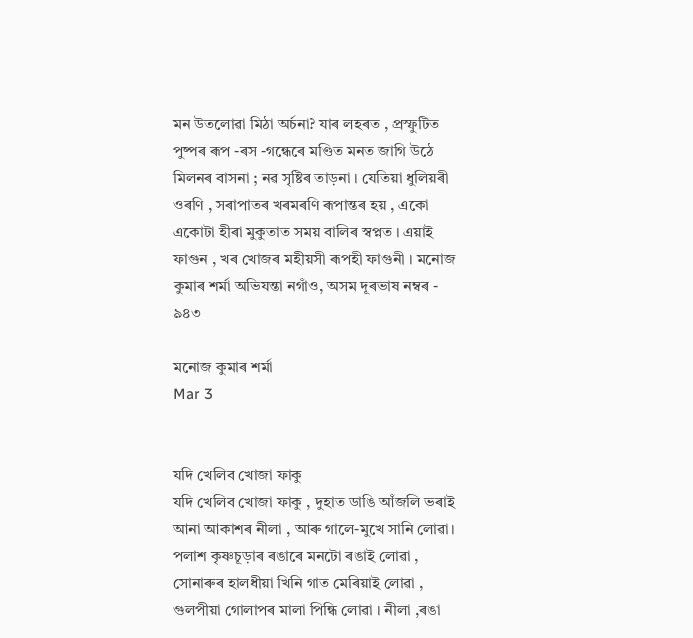মন উতলোৱা মিঠা অর্চনা? যাৰ লহৰত , প্রস্ফুটিত পুষ্পৰ ৰূপ -ৰস -গন্ধেৰে মণ্ডিত মনত জাগি উঠে মিলনৰ বাসনা ; নৱ সৃষ্টিৰ তাড়না । যেতিয়া ধুলিয়ৰী ওৰণি , সৰাপাতৰ খৰমৰণি ৰূপান্তৰ হয় , একো একোটা হীৰা মুকুতাত সময় বালিৰ স্বপ্নত । এয়াই ফাগুন , খৰ খোজৰ মহীয়সী ৰূপহী ফাগুনী । মনোজ কুমাৰ শৰ্মা অভিযন্তা নগাঁও, অসম দূৰভাষ নম্বৰ - ৯৪৩

মনোজ কুমাৰ শৰ্মা
Mar 3


যদি খেলিব খোজা ফাকু
যদি খেলিব খোজা ফাকু , দুহাত ডাঙি আঁজলি ভৰাই আনা আকাশৰ নীলা , আৰু গালে-মুখে সানি লোৱা। পলাশ কৃষ্ণচূড়াৰ ৰঙাৰে মনটো ৰঙাই লোৱা , সোনাৰুৰ হালধীয়া খিনি গাত মেৰিয়াই লোৱা , গুলপীয়া গোলাপৰ মালা পিন্ধি লোৱা । নীলা ,ৰঙা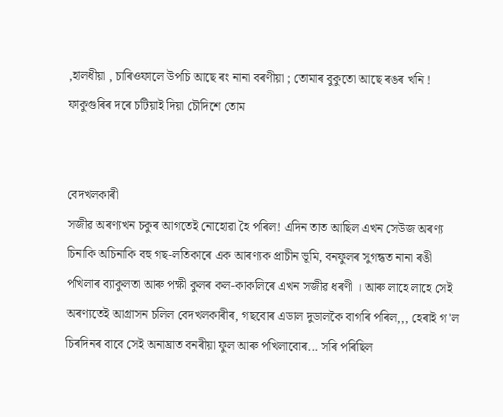,হালধীয়া , চাৰিওফালে উপচি আছে ৰং নানা বৰণীয়া ; তোমাৰ বুকুতো আছে ৰঙৰ খনি ! ফাকুগুৰিৰ দৰে চটিয়াই দিয়া চৌদিশে তোম


বেদখলকাৰী
সজীৱ অৰণ্যখন চকুৰ আগতেই নোহোৱা হৈ পৰিল! এদিন তাত আছিল এখন সেউজ অৰণ্য চিনাকি অচিনাকি বহু গছ-লতিকাৰে এক আৰণ্যক প্ৰাচীন ভূমি, বনফুলৰ সুগন্ধত নানা ৰঙী পখিলাৰ ব্যাকুলতা আৰু পক্ষী কুলৰ কল-কাকলিৰে এখন সজীৱ ধৰণী । আৰু লাহে লাহে সেই অৰণ্যতেই আগ্ৰাসন চলিল বেদখলকাৰীৰ, গছবোৰ এডাল দুডালকৈ বাগৰি পৰিল,,, হেৰাই গ'ল চিৰদিনৰ বাবে সেই অনাঘ্ৰাত বনৰীয়া ফুল আৰু পখিলাবোৰ... সৰি পৰিছিল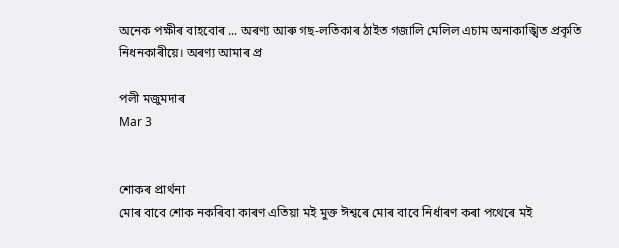অনেক পক্ষীৰ বাহবোৰ ... অৰণ্য আৰু গছ-লতিকাৰ ঠাইত গজালি মেলিল এচাম অনাকাঙ্খিত প্ৰকৃতি নিধনকাৰীয়ে। অৰণ্য আমাৰ প্ৰ

পলী মজুমদাৰ
Mar 3


শোকৰ প্ৰাৰ্থনা
মোৰ বাবে শোক নকৰিবা কাৰণ এতিয়া মই মুক্ত ঈশ্বৰে মোৰ বাবে নিৰ্ধাৰণ কৰা পথেৰে মই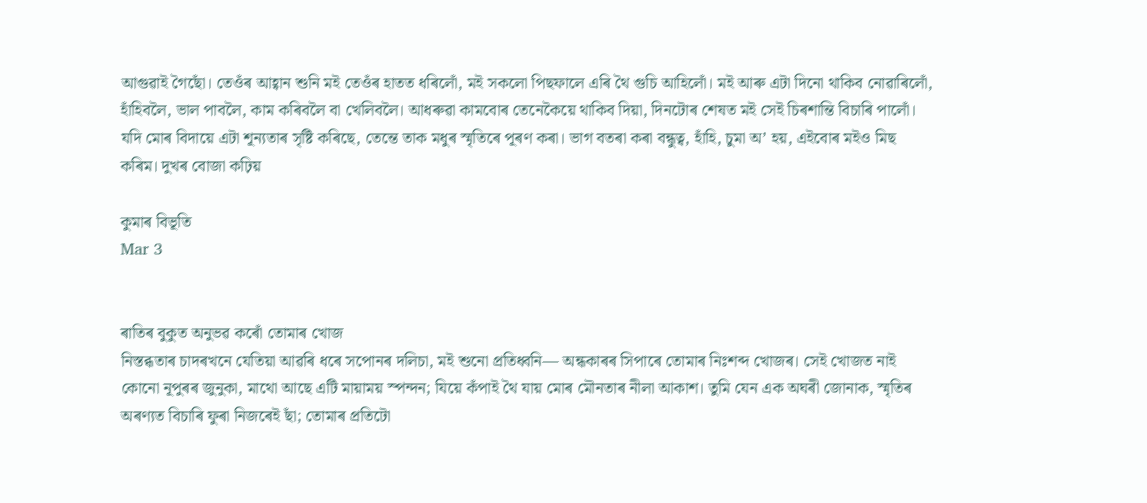আগুৱাই গৈছোঁ। তেওঁৰ আহ্বান শুনি মই তেওঁৰ হাতত ধৰিলোঁ, মই সকলো পিছফালে এৰি থৈ গুচি আহিলোঁ। মই আৰু এটা দিনো থাকিব নোৱাৰিলোঁ, হাঁহিবলৈ, ভাল পাবলৈ, কাম কৰিবলৈ বা খেলিবলৈ। আধৰুৱা কামবোৰ তেনেকৈয়ে থাকিব দিয়া, দিনটোৰ শেষত মই সেই চিৰশান্তি বিচাৰি পালোঁ। যদি মোৰ বিদায়ে এটা শূন্যতাৰ সৃষ্টি কৰিছে, তেন্তে তাক মধুৰ স্মৃতিৰে পূৰণ কৰা। ভাগ বতৰা কৰা বন্ধুত্ব, হাঁহি, চুমা অ’ হয়, এইবোৰ মইও মিছ কৰিম। দুখৰ বোজা কঢ়িয়

কুমাৰ বিভূতি
Mar 3


ৰাতিৰ বুকুত অনুভৱ কৰোঁ তোমাৰ খোজ
নিস্তব্ধতাৰ চাদৰখনে যেতিয়া আৱৰি ধৰে সপোনৰ দলিচা, মই শুনো প্ৰতিধ্বনি— অন্ধকাৰৰ সিপাৰে তোমাৰ নিঃশব্দ খোজৰ। সেই খোজত নাই কোনো নূপুৰৰ জুনুকা, মাথো আছে এটি মায়াময় স্পন্দন; যিয়ে কঁপাই থৈ যায় মোৰ মৌনতাৰ নীলা আকাশ। তুমি যেন এক অঘৰী জোনাক, স্মৃতিৰ অৰণ্যত বিচাৰি ফুৰা নিজৰেই ছাঁ; তোমাৰ প্ৰতিটো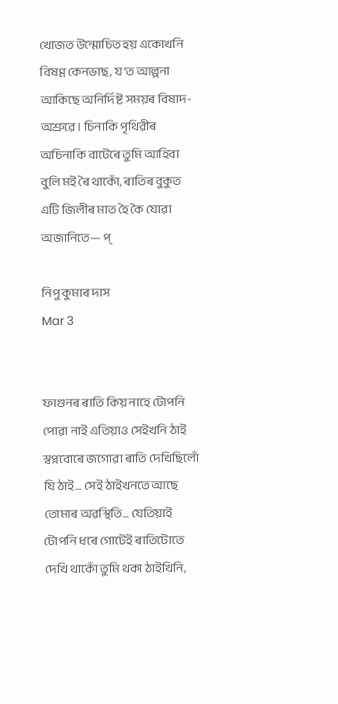খোজত উন্মোচিত হয় একোখনি বিষণ্ণ কেনভাছ, য’ত আল্পনা আকিছে অনিৰ্দিষ্ট সময়ৰ বিষাদ-অশ্ৰুৱে। চিনাকি পৃথিৱীৰ অচিনাকি বাটেৰে তুমি আহিবা বুলি মই ৰৈ থাকোঁ, ৰাতিৰ বুকুত এটি জিলীৰ মাত হৈ কৈ যোৱা অজানিতে— প্

নিপু কুমাৰ দাস
Mar 3


ফাগুনৰ ৰাতি কিয় নাহে টোপনি
পোৱা নাই এতিয়াও সেইখনি ঠাই স্বপ্নবোৰে জগোৱা ৰাতি দেখিছিলোঁ যি ঠাই... সেই ঠাইখনতে আছে তোমাৰ অৱস্থিতি... যেতিয়াই টোপনি ধৰে গোটেই ৰাতিটোতে দেখি থাকোঁ তুমি থকা ঠাইখিনি,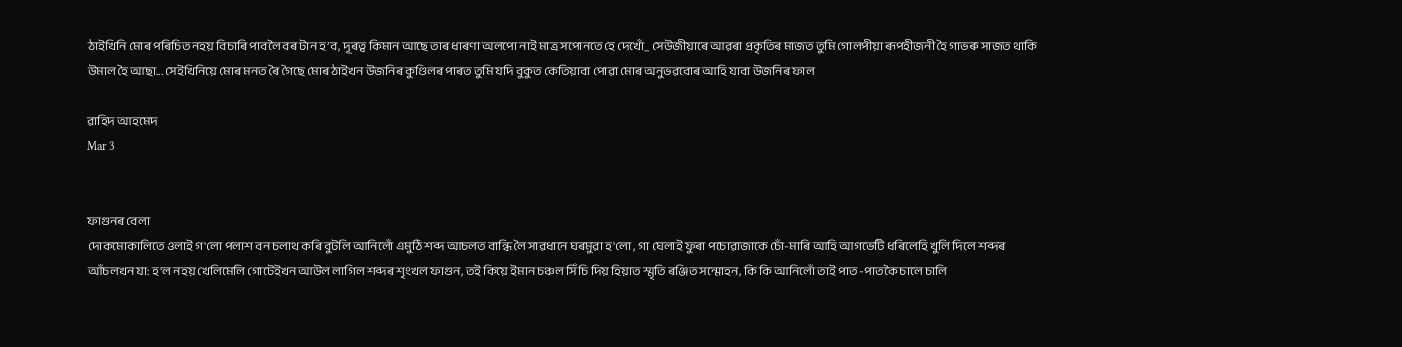ঠাইখিনি মোৰ পৰিচিত নহয় বিচাৰি পাবলৈ বৰ টান হ’ব, দূৰত্ব কিমান আছে তাৰ ধাৰণা অলপো নাই মাত্ৰ সপোনতে হে দেখোঁ_ সেউজীয়াৰে আৱৰা প্ৰকৃতিৰ মাজত তুমি গোলপীয়া ৰূপহীজনী হৈ গাভৰু সাজত থাকি উমাল হৈ আছা... সেইখিনিয়ে মোৰ মনত ৰৈ গৈছে মোৰ ঠাইখন উজনিৰ কুণ্ডিলৰ পাৰত তুমি যদি বুকুত কেতিয়াবা পোৱা মোৰ অনুভৱবোৰ আহি যাবা উজনিৰ ফাল

ৱাহিদ আহমেদ
Mar 3


ফাগুনৰ বেলা
দোকমোকালিতে ওলাই গ'লো পলাশ বন চলাথ কৰি বুটলি আনিলোঁ এমুঠি শব্দ আচলত বান্ধি লৈ সাৱধানে ঘৰমুৱা হ'লো , গা ঘেলাই ফুৰা পচোৱাজাকে চোঁ-মাৰি আহি আগভেটি ধৰিলেহি খুলি দিলে শব্দৰ আঁচলখন যা: হ'ল নহয় খেলিমেলি গোটেইখন আউল লাগিল শব্দৰ শৃংখল ফাগুন, তই কিয়ে ইমান চঞ্চল সিঁচি দিয় হিয়াত স্মৃতি ৰঞ্জিত সন্মোহন, কি কি আনিলোঁ তাই পাত -পাতকৈ চালে চালি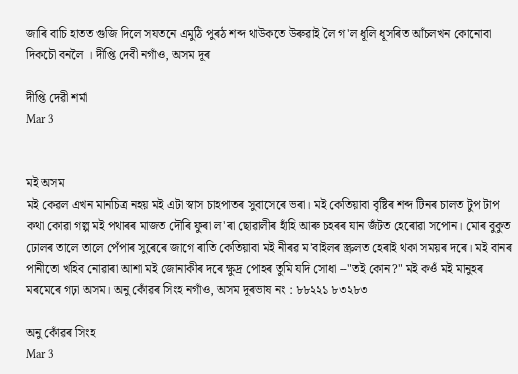জাৰি বাচি হাতত গুজি দিলে সযতনে এমুঠি পুৰঠ শব্দ থাউকতে উৰুৱাই লৈ গ'ল ধূলি ধূসৰিত আঁচলখন কোনোবা দিকচৌ বনলৈ । দীপ্তি দেবী নগাঁও, অসম দূৰ

দীপ্তি দেৱী শৰ্মা
Mar 3


মই অসম
মই কেৱল এখন মানচিত্ৰ নহয় মই এটা স্বাস চাহপাতৰ সুবাসেৰে ভৰা। মই কেতিয়াবা বৃষ্টিৰ শব্দ টিনৰ চালত টুপ টাপ কথা কোৱা গল্প মই পথাৰৰ মাজত দৌৰি ফুৰা ল'ৰা ছোৱালীৰ হাঁহি আৰু চহৰৰ যান জঁটত হেৰোৱা সপোন। মোৰ বুকুত ঢোলৰ তালে তালে পেঁপাৰ সুৰেৰে জাগে ৰাতি কেতিয়াবা মই নীৰৱ ম'বাইলৰ স্ক্ৰলত হেৰাই থকা সময়ৰ দৰে। মই বানৰ পানীতো খহিব নোৱাৰা আশা মই জোনাকীৰ দৰে ক্ষুদ্ৰ পোহৰ তুমি যদি সোধা --"তই কোন?" মই কওঁ মই মানুহৰ মৰমেৰে গঢ়া অসম। অনু কোঁৱৰ সিংহ নগাঁও, অসম দূৰভাষ নং : ৮৮২২১ ৮৩২৮৩

অনু কোঁৱৰ সিংহ
Mar 3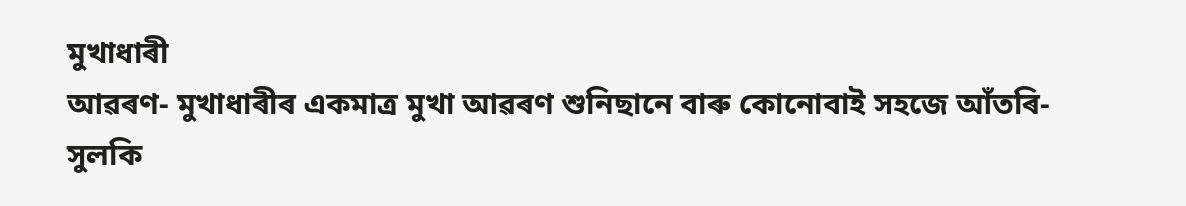মুখাধাৰী
আৱৰণ- মুখাধাৰীৰ একমাত্ৰ মুখা আৱৰণ শুনিছানে বাৰু কোনোবাই সহজে আঁতৰি- সুলকি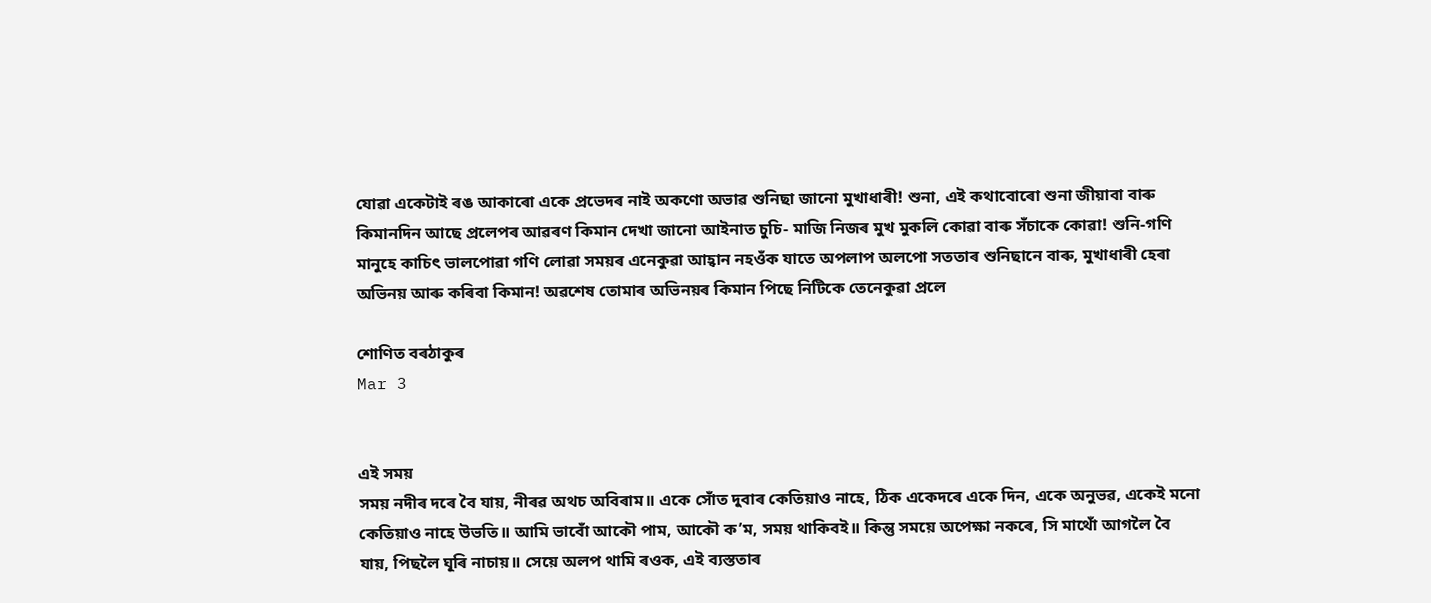যোৱা একেটাই ৰঙ আকাৰো একে প্ৰভেদৰ নাই অকণো অভাৱ শুনিছা জানো মুখাধাৰী! শুনা, এই কথাবোৰো শুনা জীয়াবা বাৰু কিমানদিন আছে প্ৰলেপৰ আৱৰণ কিমান দেখা জানো আইনাত চুচি- মাজি নিজৰ মুখ মুকলি কোৱা বাৰু সঁচাকে কোৱা! শুনি-গণি মানুহে কাচিৎ ভালপোৱা গণি লোৱা সময়ৰ এনেকুৱা আহ্বান নহওঁক যাতে অপলাপ অলপো সততাৰ শুনিছানে বাৰু, মুখাধাৰী হেৰা অভিনয় আৰু কৰিবা কিমান! অৱশেষ তোমাৰ অভিনয়ৰ কিমান পিছে নিটিকে তেনেকুৱা প্ৰলে

শোণিত বৰঠাকুৰ
Mar 3


এই সময়
সময় নদীৰ দৰে বৈ যায়, নীৰৱ অথচ অবিৰাম॥ একে সোঁত দুবাৰ কেতিয়াও নাহে, ঠিক একেদৰে একে দিন, একে অনুভৱ, একেই মনো কেতিয়াও নাহে উভতি॥ আমি ভাবোঁ আকৌ পাম, আকৌ ক’ম, সময় থাকিবই॥ কিন্তু সময়ে অপেক্ষা নকৰে, সি মাথোঁ আগলৈ বৈ যায়, পিছলৈ ঘূৰি নাচায়॥ সেয়ে অলপ থামি ৰওক, এই ব্যস্ততাৰ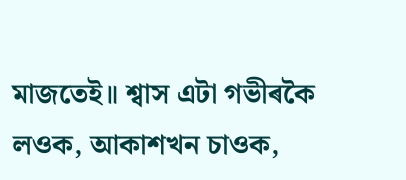মাজতেই॥ শ্বাস এটা গভীৰকৈ লওক, আকাশখন চাওক,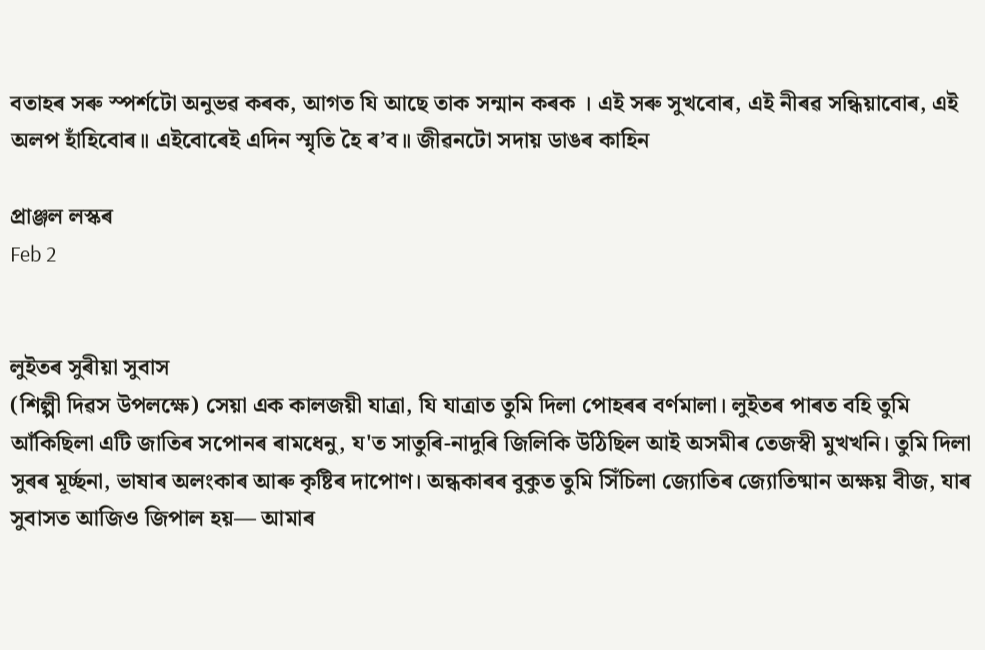বতাহৰ সৰু স্পৰ্শটো অনুভৱ কৰক, আগত যি আছে তাক সন্মান কৰক । এই সৰু সুখবোৰ, এই নীৰৱ সন্ধিয়াবোৰ, এই অলপ হাঁহিবোৰ॥ এইবোৰেই এদিন স্মৃতি হৈ ৰ’ব॥ জীৱনটো সদায় ডাঙৰ কাহিন

প্ৰাঞ্জল লস্কৰ
Feb 2


লুইতৰ সুৰীয়া সুবাস
(শিল্পী দিৱস উপলক্ষে) সেয়া এক কালজয়ী যাত্ৰা, যি যাত্ৰাত তুমি দিলা পোহৰৰ বৰ্ণমালা। লুইতৰ পাৰত বহি তুমি আঁকিছিলা এটি জাতিৰ সপোনৰ ৰামধেনু, য'ত সাতুৰি-নাদুৰি জিলিকি উঠিছিল আই অসমীৰ তেজস্বী মুখখনি। তুমি দিলা সুৰৰ মূৰ্চ্ছনা, ভাষাৰ অলংকাৰ আৰু কৃষ্টিৰ দাপোণ। অন্ধকাৰৰ বুকুত তুমি সিঁচিলা জ্যোতিৰ জ্যোতিষ্মান অক্ষয় বীজ, যাৰ সুবাসত আজিও জিপাল হয়— আমাৰ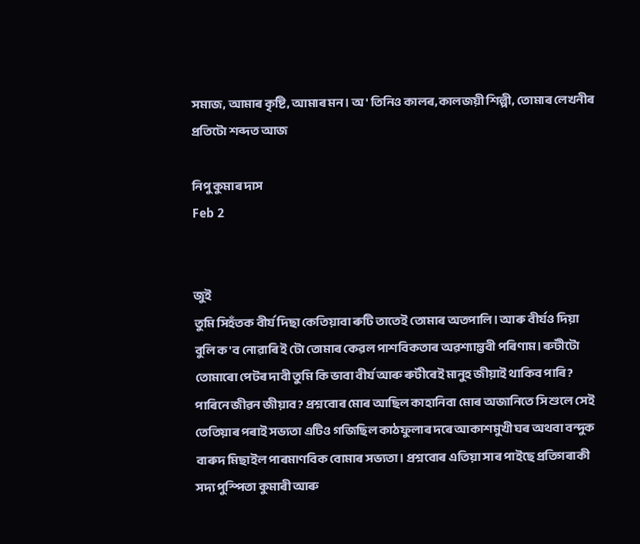সমাজ, আমাৰ কৃষ্টি, আমাৰ মন। অ' তিনিও কালৰ,কালজয়ী শিল্পী, তোমাৰ লেখনীৰ প্ৰতিটো শব্দত আজ

নিপু কুমাৰ দাস
Feb 2


জুই
তুমি সিহঁতক বীৰ্য দিছা কেতিয়াবা ৰুটি তাতেই তোমাৰ অতপালি। আৰু বীৰ্যও দিয়া বুলি ক'ব নোৱাৰি ই টো তোমাৰ কেৱল পাশবিকতাৰ অৱশ্যাম্ভবী পৰিণাম। ৰুটীটো তোমাৰো পেটৰ দাবী তুমি কি ভাবা বীৰ্য আৰু ৰুটীৰেই মানুহ জীয়াই থাকিব পাৰি? পাৰিনে জীৱন জীয়াব? প্ৰশ্নবোৰ মোৰ আছিল কাহানিবা মোৰ অজানিতে সি শুলে সেই তেতিয়াৰ পৰাই সভ্যতা এটিও গজিছিল কাঠফুলাৰ দৰে আকাশমুখী ঘৰ অথবা বন্দুক বাৰুদ মিছাইল পাৰমাণবিক বোমাৰ সভ্যতা। প্ৰশ্নবোৰ এতিয়া সাৰ পাইছে প্ৰতিগৰাকী সদ্য পুস্পিতা কুমাৰী আৰু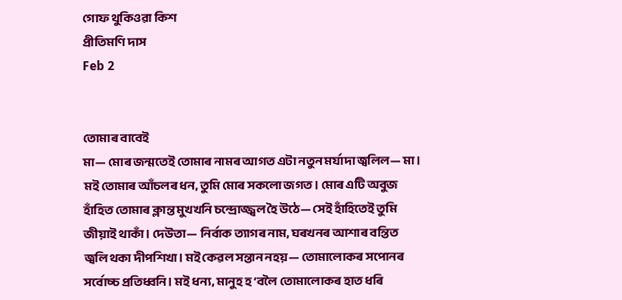গোফ থুকিওৱা কিশ
প্ৰীতিমণি দাস
Feb 2


তোমাৰ বাবেই
মা— মোৰ জন্মতেই তোমাৰ নামৰ আগত এটা নতুন মৰ্যাদা জ্বলিল— মা। মই তোমাৰ আঁচলৰ ধন, তুমি মোৰ সকলো জগত। মোৰ এটি অবুজ হাঁহিত তোমাৰ ক্লান্ত মুখখনি চন্দ্ৰোজ্জ্বল হৈ উঠে— সেই হাঁহিতেই তুমি জীয়াই থাকাঁ। দেউতা— নিৰ্বাক ত্যাগৰ নাম, ঘৰখনৰ আশাৰ বন্তিত জ্বলি থকা দীপশিখা। মই কেৱল সন্তান নহয়— তোমালোকৰ সপোনৰ সৰ্বোচ্চ প্ৰতিধ্বনি। মই ধন্য, মানুহ হ’বলৈ তোমালোকৰ হাত ধৰি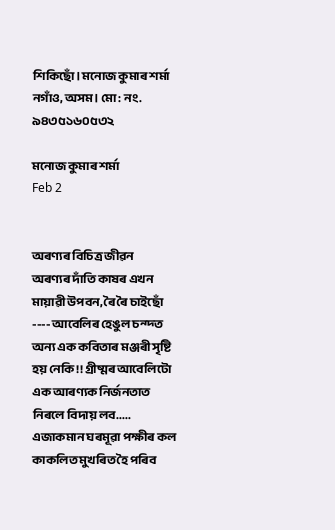শিকিছোঁ। মনোজ কুমাৰ শৰ্মা নগাঁও, অসম। মো: নং. ৯৪৩৫১৬০৫৩২

মনোজ কুমাৰ শৰ্মা
Feb 2


অৰণ্যৰ বিচিত্ৰ জীৱন
অৰণ্যৰ দাঁতি কাষৰ এখন মায়াৱী উপবন, ৰৈ ৰৈ চাইছোঁ ---- আবেলিৰ হেঙুল চন্দ্ত অন্য এক কবিতাৰ মঞ্জৰী সৃষ্টি হয় নেকি !! গ্ৰীষ্মৰ আবেলিটো এক আৰণ্যক নিৰ্জনতাত নিৰলে বিদায় লব..... এজাকমান ঘৰমূৱা পক্ষীৰ কল কাকলিত মুখৰিত হৈ পৰিব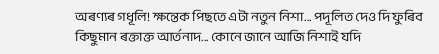অৰণ্যৰ গধূলি! ক্ষন্তেক পিছতে এটা নতুন নিশা... পদূলিত দেও দি ফুৰিব কিছুমান ৰক্তাক্ত আৰ্তনাদ... কোনে জানে আজি নিশাই যদি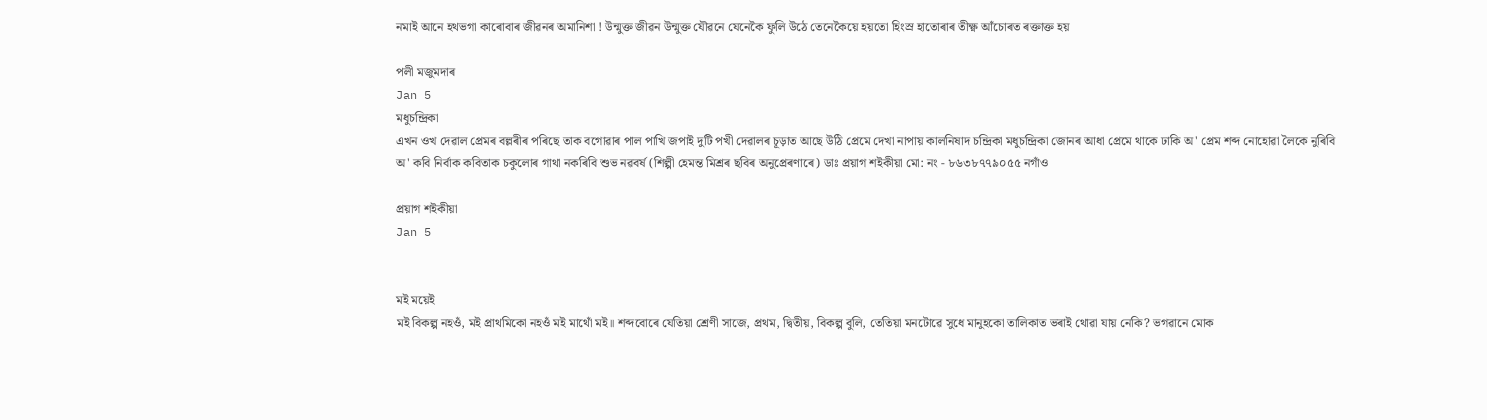নমাই আনে হথভগা কাৰোবাৰ জীৱনৰ অমানিশা ! উন্মুক্ত জীৱন উন্মুক্ত যৌৱনে যেনেকৈ ফুলি উঠে তেনেকৈয়ে হয়তো হিংস্ৰ হাতোৰাৰ তীক্ষ্ণ আঁচোৰত ৰক্তাক্ত হয়

পলী মজুমদাৰ
Jan 5
মধুচন্দ্ৰিকা
এখন ওখ দেৱাল প্ৰেমৰ বল্লৰীৰ পৰিছে তাক বগোৱাৰ পাল পাখি জপাই দুটি পখী দেৱালৰ চূড়াত আছে উঠি প্ৰেমে দেখা নাপায় কালনিষাদ চন্দ্ৰিকা মধুচন্দ্ৰিকা জোনৰ আধা প্ৰেমে থাকে ঢাকি অ' প্ৰেম শব্দ নোহোৱা লৈকে নুৰিবি অ' কবি নিৰ্বাক কবিতাক চকুলোৰ গাথা নকৰিবি শুভ নৱবৰ্ষ (শিল্পী হেমন্ত মিশ্ৰৰ ছবিৰ অনুপ্ৰেৰণাৰে) ডাঃ প্ৰয়াগ শইকীয়া মো: নং - ৮৬৩৮৭৭৯০৫৫ নগাঁও

প্ৰয়াগ শইকীয়া
Jan 5


মই ময়েই
মই বিকল্প নহওঁ, মই প্ৰাথমিকো নহওঁ মই মাথোঁ মই॥ শব্দবোৰে যেতিয়া শ্ৰেণী সাজে, প্ৰথম, দ্বিতীয়, বিকল্প বুলি, তেতিয়া মনটোৱে সুধে মানুহকো তালিকাত ভৰাই থোৱা যায় নেকি? ভগৱানে মোক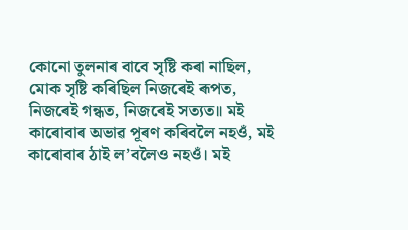কোনো তুলনাৰ বাবে সৃষ্টি কৰা নাছিল, মোক সৃষ্টি কৰিছিল নিজৰেই ৰূপত, নিজৰেই গন্ধত, নিজৰেই সত্যত॥ মই কাৰোবাৰ অভাৱ পূৰণ কৰিবলৈ নহওঁ, মই কাৰোবাৰ ঠাই ল’বলৈও নহওঁ। মই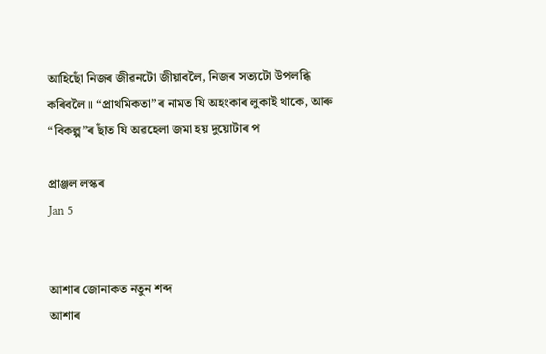আহিছোঁ নিজৰ জীৱনটো জীয়াবলৈ, নিজৰ সত্যটো উপলব্ধি কৰিবলৈ॥ “প্ৰাথমিকতা”ৰ নামত যি অহংকাৰ লুকাই থাকে, আৰু “বিকল্প”ৰ ছাঁত যি অৱহেলা জমা হয় দুয়োটাৰ প

প্ৰাঞ্জল লস্কৰ
Jan 5


আশাৰ জোনাকত নতুন শব্দ
আশাৰ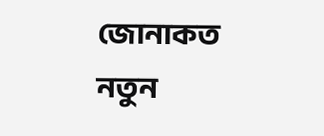জোনাকত নতুন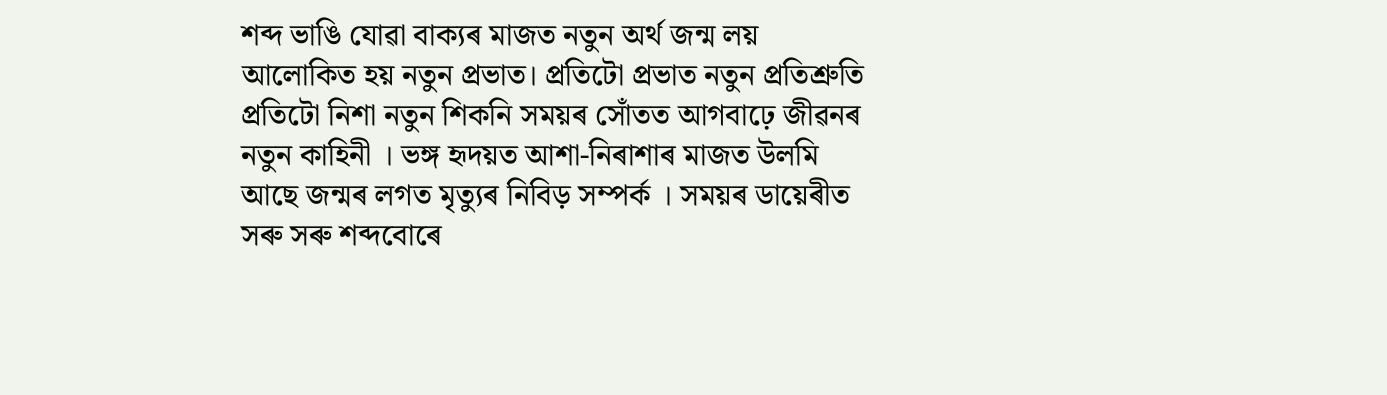শব্দ ভাঙি যোৱা বাক্যৰ মাজত নতুন অৰ্থ জন্ম লয় আলোকিত হয় নতুন প্ৰভাত। প্ৰতিটো প্ৰভাত নতুন প্ৰতিশ্ৰুতি প্ৰতিটো নিশা নতুন শিকনি সময়ৰ সোঁতত আগবাঢ়ে জীৱনৰ নতুন কাহিনী । ভঙ্গ হৃদয়ত আশা-নিৰাশাৰ মাজত উলমি আছে জন্মৰ লগত মৃত্যুৰ নিবিড় সম্পৰ্ক । সময়ৰ ডায়েৰীত সৰু সৰু শব্দবোৰে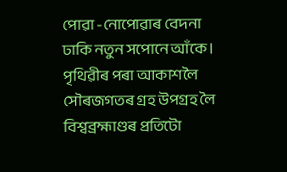পোৱা -নোপোৱাৰ বেদনা ঢাকি নতুন সপোনে আঁকে । পৃথিৱীৰ পৰা আকাশলৈ সৌৰজগতৰ গ্ৰহ উপগ্ৰহ লৈ বিশ্বব্ৰহ্মাণ্ডৰ প্ৰতিটো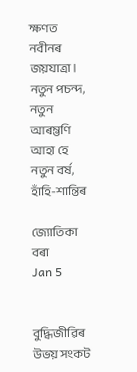ক্ষণত নবীনৰ জয়যাত্ৰা। নতুন পচন্দ, নতুন আৰম্ভণি আহা হে নতুন বৰ্ষ, হাঁহি-শান্তিৰ

জ্যোতিকা বৰা
Jan 5


বুদ্ধিজীৱিৰ উভয় সংকট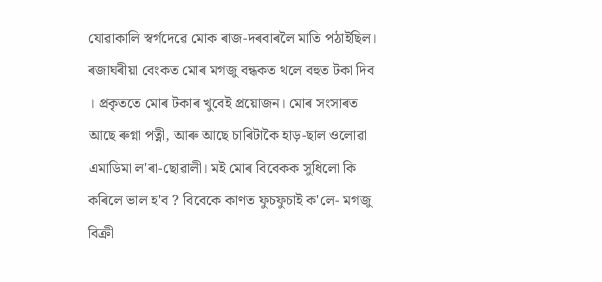যোৱাকালি স্বৰ্গদেৱে মোক ৰাজ-দৰবাৰলৈ মাতি পঠাইছিল। ৰজাঘৰীয়া বেংকত মোৰ মগজু বন্ধকত থলে বহুত টকা দিব । প্ৰকৃততে মোৰ টকাৰ খুবেই প্ৰয়োজন। মোৰ সংসাৰত আছে ৰুগ্না পত্নী, আৰু আছে চাৰিটাকৈ হাড়-ছাল ওলোৱা এমাডিমা ল'ৰা-ছোৱালী। মই মোৰ বিবেকক সুধিলো কি কৰিলে ভাল হ'ব ? বিবেকে কাণত ফুচফুচাই ক'লে- মগজু বিক্ৰী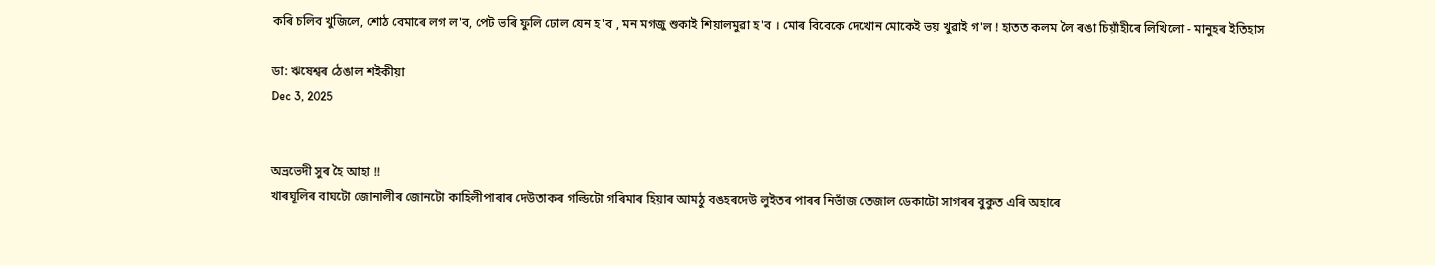কৰি চলিব খুজিলে, শোঠ বেমাৰে লগ ল'ব, পেট ভৰি ফুলি ঢোল যেন হ'ব , মন মগজু শুকাই শিয়ালমুৱা হ'ব । মোৰ বিবেকে দেখোন মোকেই ভয় খুৱাই গ'ল ! হাতত কলম লৈ ৰঙা চিয়াঁহীৰে লিখিলো - মানুহৰ ইতিহাস

ডা: ঋষেশ্বৰ ঠেঙাল শইকীয়া
Dec 3, 2025


অভ্ৰভেদী সুৰ হৈ আহা !!
খাৰঘূলিৰ বাঘটো জোনালীৰ জোনটো কাহিলীপাৰাৰ দেউতাকৰ গল্ডিটো গৰিমাৰ হিয়াৰ আমঠু বঙহৰদেউ লুইতৰ পাৰৰ নিভাঁজ তেজাল ডেকাটো সাগৰৰ বুকুত এৰি অহাৰে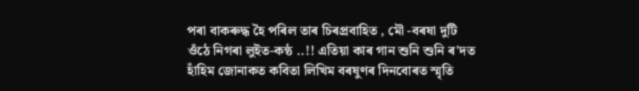পৰা বাকৰুদ্ধ হৈ পৰিল তাৰ চিৰপ্ৰবাহিত , মৌ -বৰষা দুটি ওঁঠে নিগৰা লুইত-কন্ঠ ..!! এতিয়া কাৰ গান শুনি শুনি ৰ'দত হাঁহিম জোনাকত কবিতা লিখিম বৰষুণৰ দিনবোৰত স্মৃতি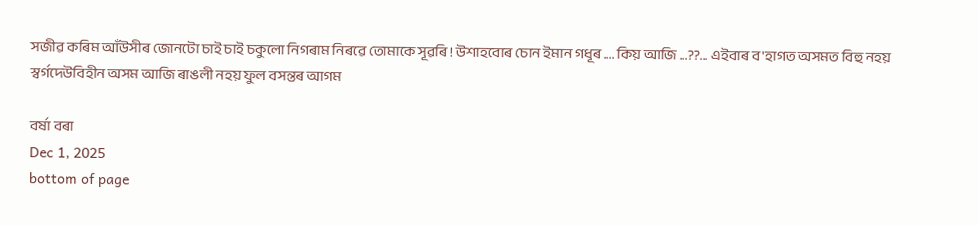সজীৱ কৰিম আঁউসীৰ জোনটো চাই চাই চকুলো নিগৰাম নিৰৱে তোমাকে সূৱৰি ! উশাহবোৰ চোন ইমান গধূৰ .... কিয় আজি ...??... এইবাৰ ব'হাগত অসমত বিহু নহয় স্বৰ্গদেউবিহীন অসম আজি ৰাঙলী নহয় ফুল বসন্তৰ আগম

বৰ্ষা বৰা
Dec 1, 2025
bottom of page